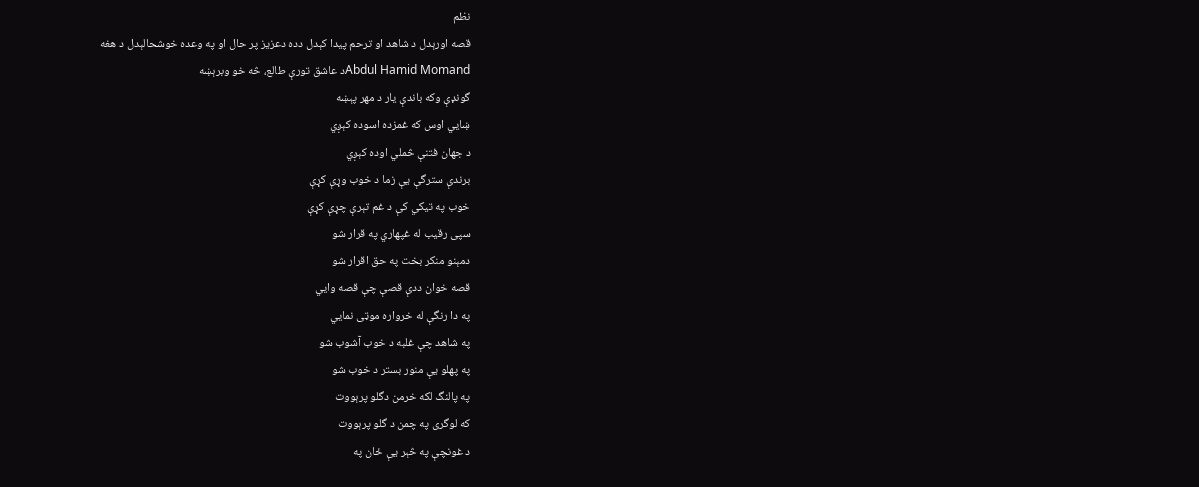نظم
قصه اورېدل د شاهد او ترحم پيدا کېدل دده دعزيز پر حال او په وعده خوشحالېدل د هغه
Abdul Hamid Momandد عاشق تورې طالع، څه خو وبرېښه
گونډې وکه باندې يار د مهر پېښه
ښايي اوس که غمزده اسوده کېږي
د جهان فتنې څملي اوده کېږي
برندې سترگې يې زما د خوب وړې کړې
خوب په تيکي کې د غم تېرې چړې کړې
سپی رقيب له غپهاري په قرار شو
دمېنو منکر بخت په حق اقرار شو
قصه خوان ددې قصې چې قصه وايي
په دا رنگې له خرواره موټی نمايي
په شاهد چې غلبه د خوب آشوب شو
په پهلو يې منور بستر د خوب شو
په پالنگ لکه خرمن دگلو پرېووت
که لوگری په چمن د گلو پرېووت
د غونچې په څېر يې ځان په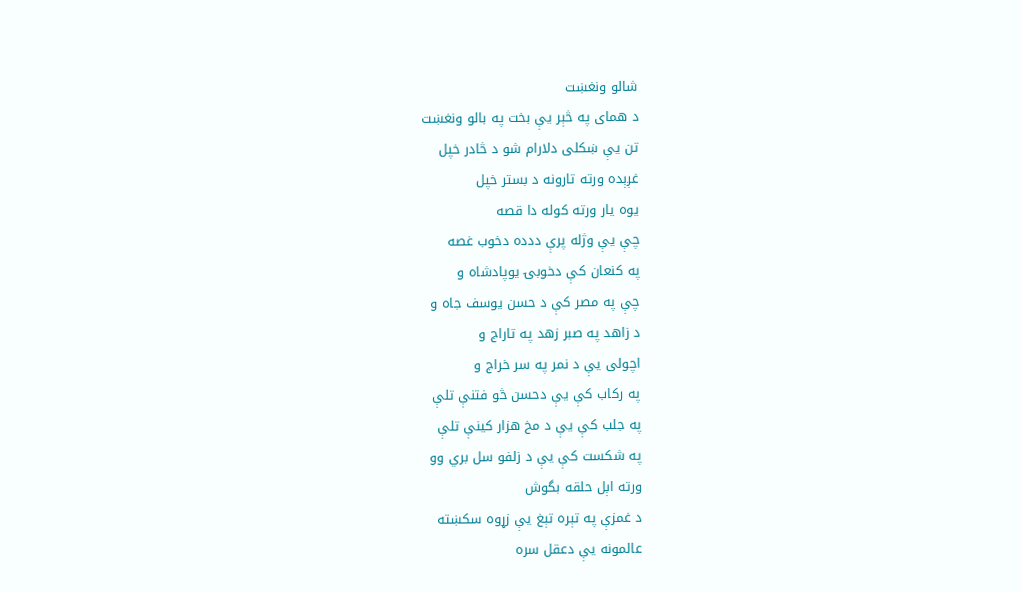شالو ونغښت
د همای په څېر يې بخت په بالو ونغښت
تن يې ښکلی دلارام شو د څادر خپل
غږېده ورته تارونه د بستر خپل
يوه يار ورته کوله دا قصه
چې يې وژله پرې ددده دخوب غصه
په کنعان کې دخوبۍ يوپادشاه و
چې په مصر کې د حسن يوسف جاه و
د زاهد په صبر زهد په تاراج و
اچولی يې د نمر په سر خراج و
په رکاب کې يې دحسن څو فتنې تلې
په جلب کې يې د مخ هزار کينې تلې
په شکست کې يې د زلفو سل بري وو
ورته اېل حلقه بگوش
د غمزې په تېره تېغ يې زړوه سکښته
عالمونه يې دعقل سره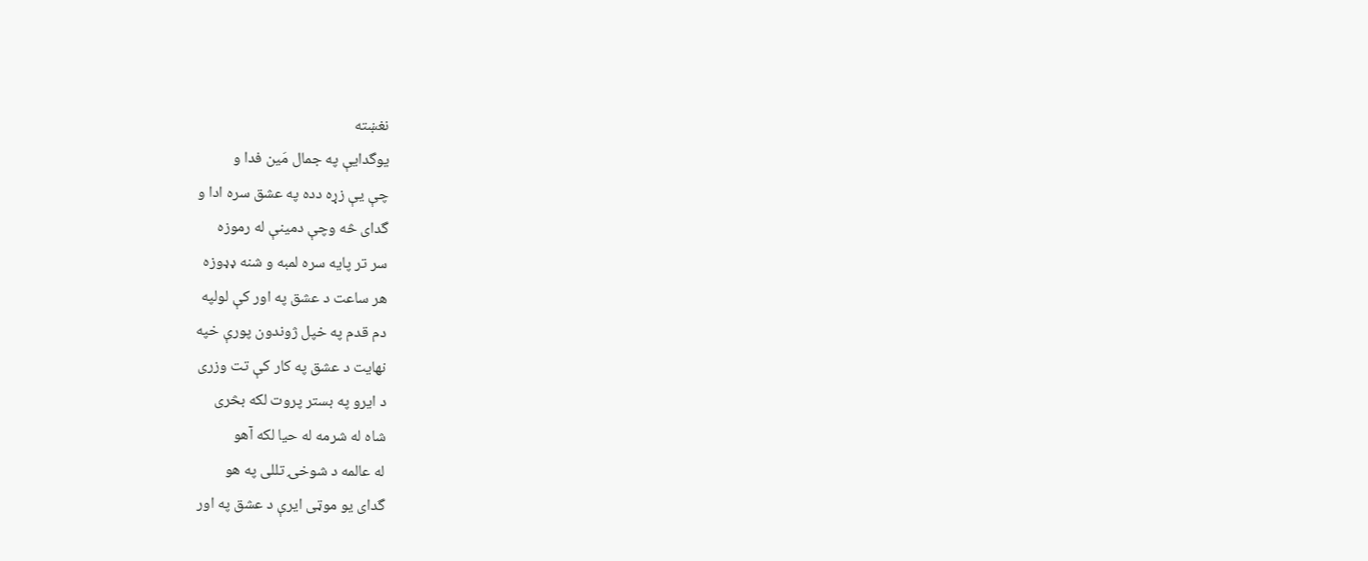نغښته
يوگدايې په جمال مَين فدا و
چې يې زړه دده په عشق سره ادا و
گدای څه وچې دمينې له رموزه
سر تر پايه سره لمبه و شنه ډډوزه
هر ساعت د عشق په اور کې لولپه
دم قدم په خپل ژوندون پورې خپه
نهايت د عشق په کار کې تت وزری
د ايرو په بستر پروت لکه بڅری
شاه له شرمه له حيا لکه آهو
له عالمه د شوخۍ تللی په هو
گدای يو موټی ايرې د عشق په اور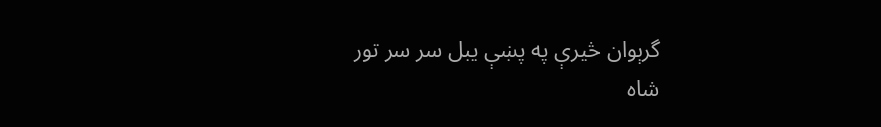گرېوان څيرې په پښې يبل سر سر تور
شاه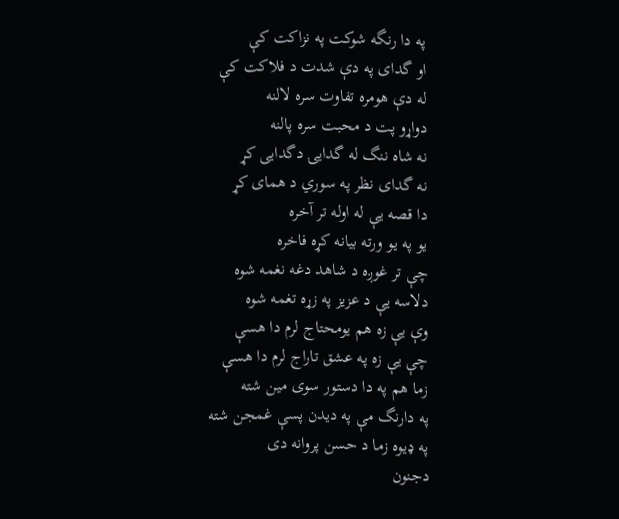په دا رنگه شوکت په نزاکت کې
او گدای په دې شدت د فلاکت کې
له دې هومره تفاوت سره لالنه
دواړو پت د محبت سره پالنه
نه شاه ننگ له گدايۍ دگدايی کړ
نه گدای نظر په سوري د همای کړ
دا قصه يې له اوله تر آخره
يو په يو ورته بيانه کړه فاخره
چې تر غوږه د شاهد دغه نغمه شوه
دلاسه يې د عزيز په زړه تغمه شوه
وې يې زه هم يومحتاج لرم دا هسې
چې يې زه په عشق تاراج لرم دا هسې
زما هم په دا دستور سوی مين شته
په دارنگ مې په ديدن پسې غمجن شته
په ډيوه زما د حسن پروانه دی
دجنون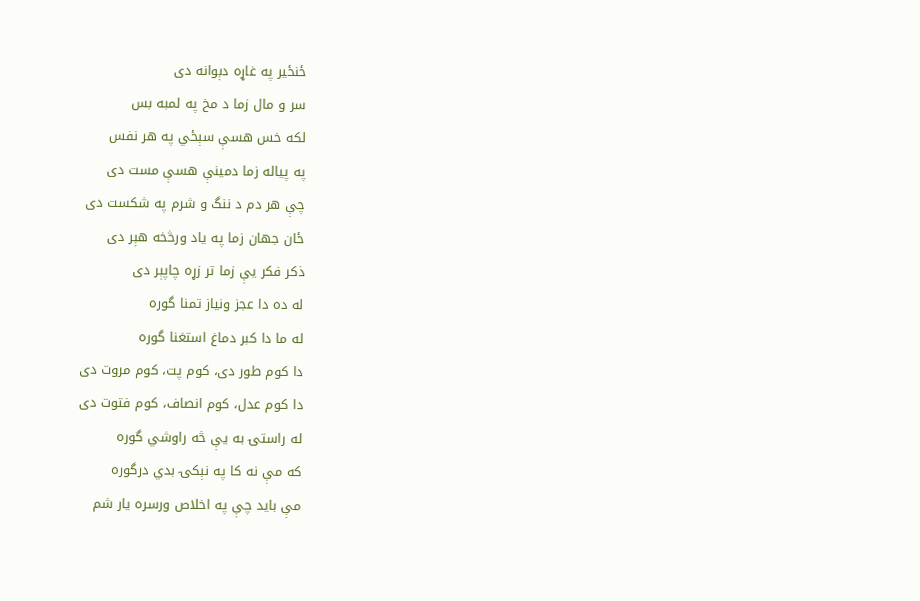ځنځير په غاړه دېوانه دی
سر و مال زما د مخ په لمبه بس
لکه خس هسې سېځي په هر نفس
په پياله زما دمينې هسې مست دی
چې هر دم د ننگ و شرم په شکست دی
ځان جهان زما په ياد ورڅخه هېر دی
ذکر فکر يې زما تر زړه چاپېر دی
له ده دا عجز ونياز تمنا گوره
له ما دا کبر دماغ استغنا گوره
دا کوم طور دی، کوم پت، کوم مروت دی
دا کوم عدل، کوم انصاف، کوم فتوت دی
له راستۍ به يې څه راوشي گوره
که مې نه کا په نېکۍ بدي درگوره
مې بايد چې په اخلاص ورسره يار شم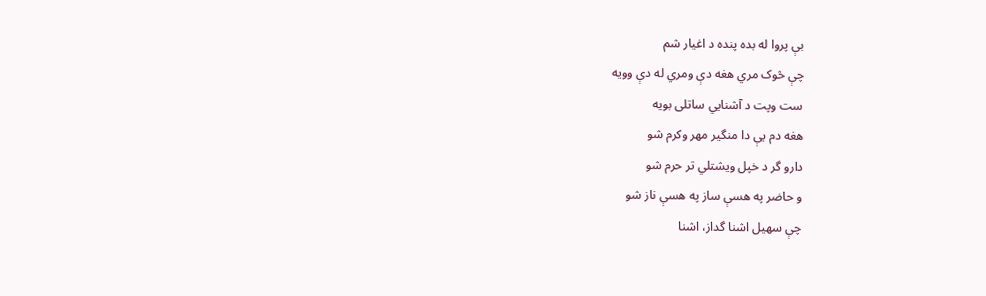بې پروا له بده پنده د اغيار شم
چې څوک مري هغه دې ومري له دې وويه
ست وپت د آشنايي ساتلی بويه
هغه دم يې دا منگير مهر وکرم شو
دارو گر د خپل ويشتلي تر حرم شو
و حاضر په هسې ساز په هسې ناز شو
چې سهيل اشنا گداز، اشنا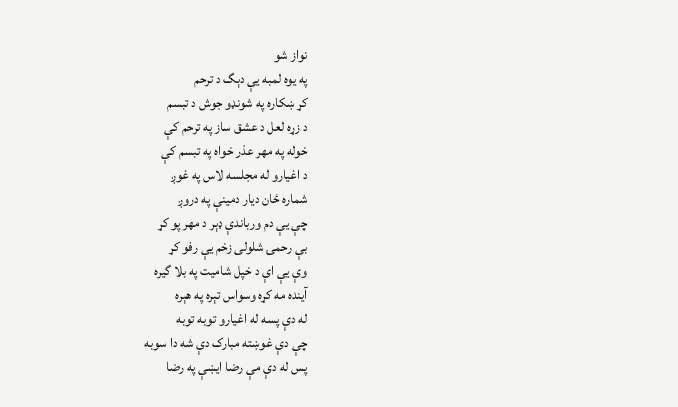نواز شو
په يوه لمبه يې دېگ د ترحم
کړ ښکاره په شونډو جوش د تبسم
د زړه لعل د عشق ساز په ترحم کې
خوله په مهر عذر خواه په تبسم کې
د اغيارو له مجلسه لاس په غوږ
شماره ځان ديار دمينې په دروږ
چې يې دم ورباندې ډېر د مهر پو کړ
بې رحمۍ شلولی زخم يې رفو کړ
وې يې اې د خپل شاميت په بلا گيره
آينده مه کړه وسواس تېره په هېره
له دې پسه له اغيارو توبه توبه
چې دې غوښته مبارک دې شه دا سوبه
پس له دې مې رضا ايښې په رضا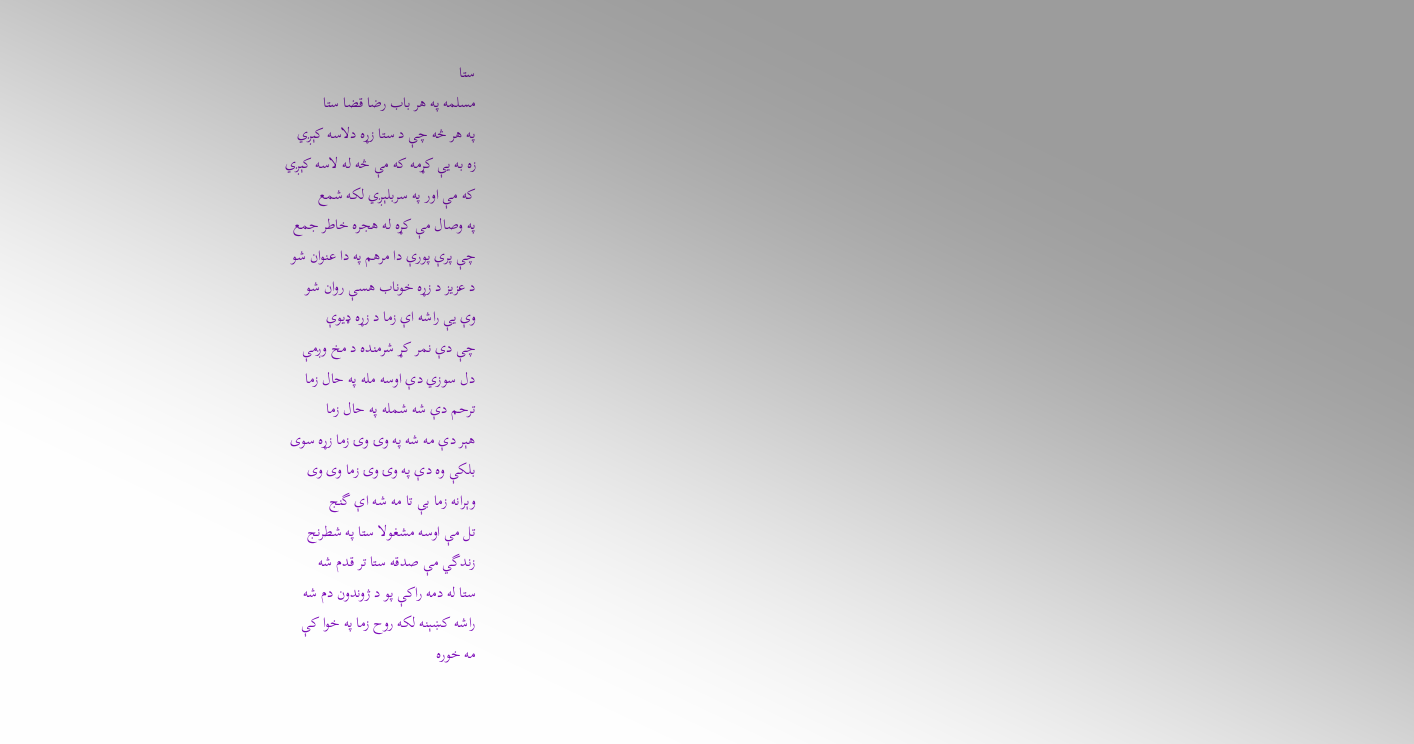ستا
مسلمه په هر باب رضا قضا ستا
په هر څه چې د ستا زړه دلاسه کېږي
زه به يې کړمه که مې څه له لاسه کېږي
که مې اور په سربلېږي لکه شمع
په وصال مې کړه له هجره خاطر جمع
چې پرې پورې دا مرهم په دا عنوان شو
د عزيز د زړه خوناب هسې روان شو
وې يې راشه اې زما د زړه ډيوې
چې دې نمر کړ شرمنده د مخ وږمې
دل سوزي دې اوسه مله په حال زما
ترحم دې شه شمله په حال زما
هېر دې مه شه په وۍ وۍ زما زړه سوی
بلکې وه دې په وۍ وۍ زما وی وی
وېرانه زما بې تا مه شه اې گنج
تل مې اوسه مشغولا ستا په شطرنج
زندگي مې صدقه ستا تر قدم شه
ستا له دمه راکې پو د ژوندون دم شه
راشه کښېنه لکه روح زما په خوا کې
مه خوره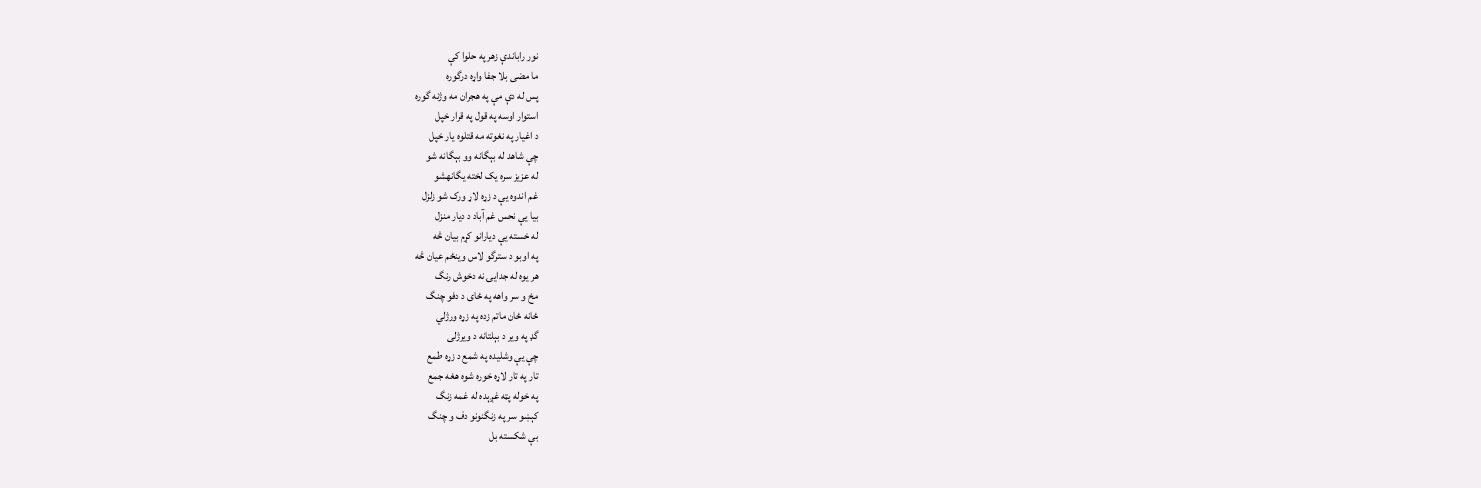نور راباندې زهر په حلوا کې
ما مضی بلا جفا واړه درگوره
پس له دې مې په هجران مه وژنه گوره
استوار اوسه په قول په قرار خپل
د اغيار په نغوته مه قتلوه يار خپل
چې شاهد له بېگانه وو بېگانه شو
له عزيز سره يک لخته يگانهشو
غم اندوه يې د زړه لاړ ورک شو زلزل
بيا يې نحس غم آباد د ديار منزل
له خسته يې ديارانو کړم بيان څه
په اوبو د سترگو لاس وينځم عيان څه
هر يوه له جدايۍ نه دخوش رنگ
مخ و سر واهه په ځای د دفو چنگ
ځانه ځان ماتم زده په زړه ورژلي
گډ په وير د بېلتانه د ويرژلی
چې يې وشليده په شمع د زړه طمع
تار په تار لاړه خوره شوه هغه جمع
په خوله پټه غږېده له غمه زنگ
کېښو سر په زنگنونو دف و چنگ
بې شکسته بل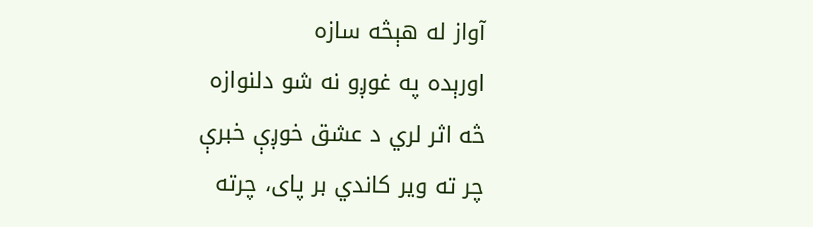آواز له هېڅه سازه
اورېده په غوږو نه شو دلنوازه
څه اثر لري د عشق خوږې خبرې
چر ته وير کاندي بر پای، چرته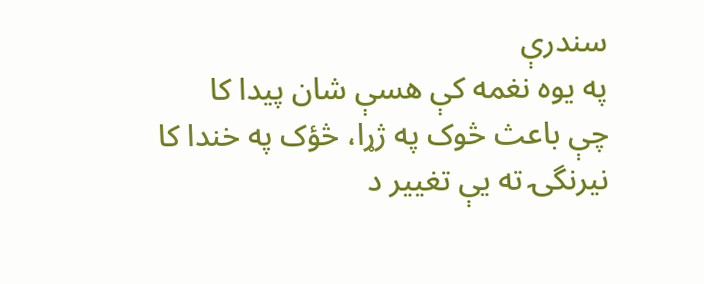سندرې
په يوه نغمه کې هسې شان پيدا کا
چې باعث څوک په ژړا، څؤک په خندا کا
نيرنگۍ ته يې تغيير د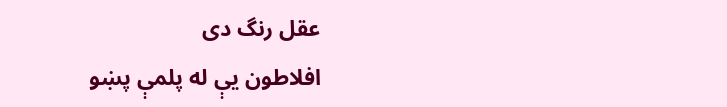عقل رنگ دی
افلاطون يې له پلمې پښو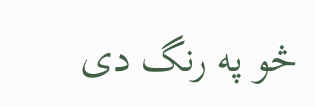څو په رنگ دی